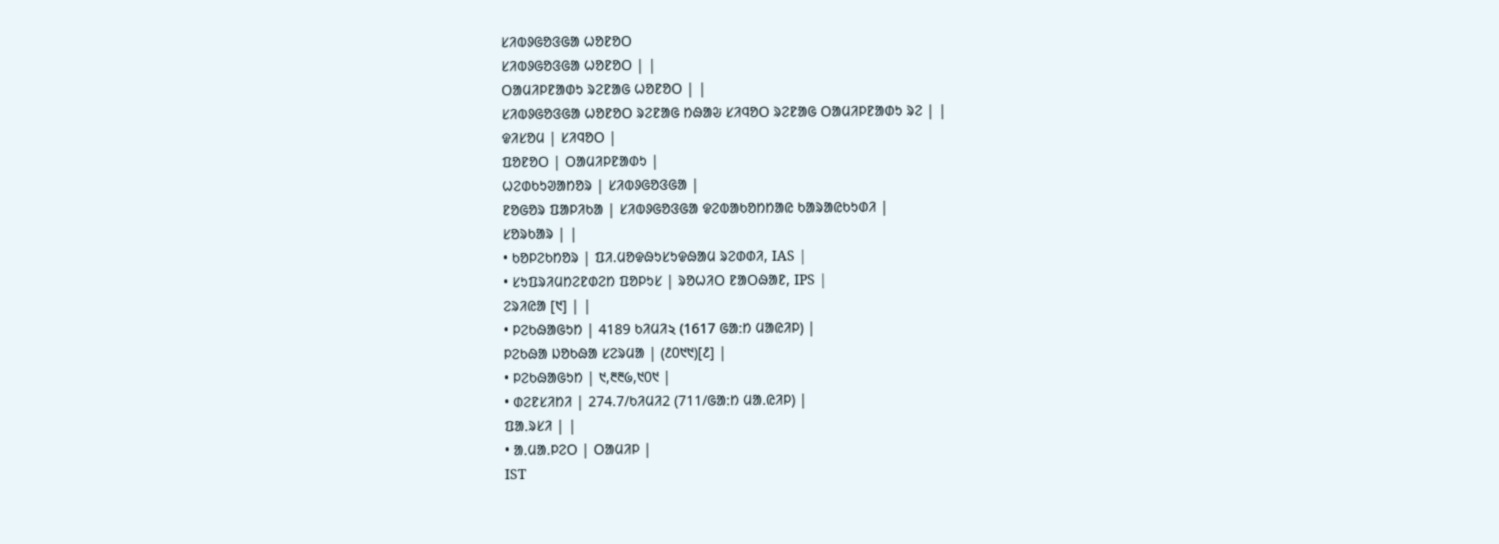ᱥᱤᱵᱽᱜᱚᱝᱜᱟ ᱦᱚᱱᱚᱛ
ᱥᱤᱵᱽᱜᱚᱝᱜᱟ ᱦᱚᱱᱚᱛ | |
ᱛᱟᱢᱤᱞᱱᱟᱰᱩ ᱨᱮᱱᱟᱜ ᱦᱚᱱᱚᱛ | |
ᱥᱤᱵᱽᱜᱚᱝᱜᱟ ᱦᱚᱱᱚᱛ ᱨᱮᱱᱟᱜ ᱴᱷᱟᱶ ᱥᱤᱧᱚᱛ ᱨᱮᱱᱟᱜ ᱛᱟᱢᱤᱞᱱᱟᱰᱩ ᱨᱮ | |
ᱫᱤᱥᱚᱢ | ᱥᱤᱧᱚᱛ |
ᱯᱚᱱᱚᱛ | ᱛᱟᱢᱤᱞᱱᱟᱰᱩ |
ᱦᱮᱰᱠᱩᱣᱟᱴᱚᱨ | ᱥᱤᱵᱽᱜᱚᱝᱜᱟ |
ᱱᱚᱜᱚᱨ ᱯᱟᱞᱤᱠᱟ | ᱥᱤᱵᱽᱜᱚᱝᱜᱟ ᱫᱮᱵᱟᱠᱚᱴᱴᱟᱭ ᱠᱟᱨᱟᱭᱠᱩᱰᱤ |
ᱥᱚᱨᱠᱟᱨ | |
• ᱠᱚᱞᱮᱠᱴᱚᱨ | ᱯᱤ.ᱢᱚᱫᱷᱩᱥᱩᱫᱷᱟᱢ ᱨᱮᱰᱰᱤ, IAS |
• ᱥᱩᱯᱨᱤᱢᱴᱮᱱᱰᱮᱴ ᱯᱚᱞᱩᱥ | ᱨᱚᱦᱤᱛ ᱱᱟᱛᱷᱟᱱ, IPS |
ᱮᱨᱤᱭᱟ [᱑] | |
• ᱞᱮᱠᱷᱟᱜᱩᱴ | 4189 ᱠᱤᱢᱤ২ (1617 ᱜᱟᱺᱴ ᱢᱟᱭᱤᱞ) |
ᱞᱮᱠᱷᱟ ᱡᱚᱠᱷᱟ ᱥᱮᱨᱢᱟ | (᱒᱐᱑᱑)[᱒] |
• ᱞᱮᱠᱷᱟᱜᱩᱴ | ᱑,᱓᱓᱙,᱑᱐᱑ |
• ᱰᱮᱱᱥᱤᱴᱤ | 274.7/ᱠᱤᱢᱤ2 (711/ᱜᱟᱺᱴ ᱢᱟᱹᱭᱤᱞ) |
ᱯᱟᱹᱨᱥᱤ | |
• ᱟᱹᱢᱟᱹᱞᱮᱛ | ᱛᱟᱢᱤᱞ |
IST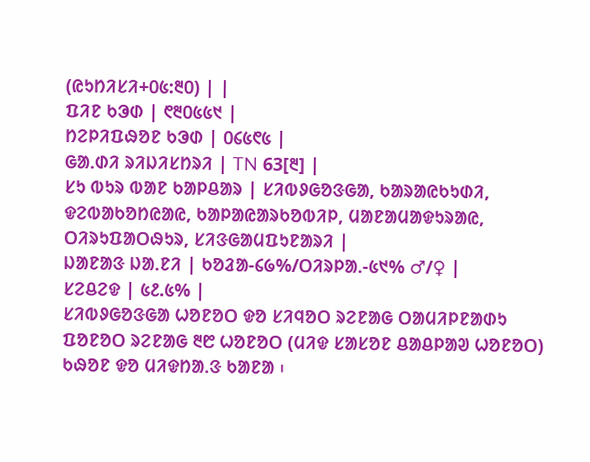(ᱭᱩᱴᱤᱥᱤ+᱐᱕:᱓᱐) | |
ᱯᱤᱱ ᱠᱳᱰ | ᱖᱓᱐᱕᱕᱑ |
ᱴᱮᱞᱤᱯᱷᱚᱱ ᱠᱳᱰ | ᱐᱔᱕᱖᱕ |
ᱜᱟᱹᱰᱤ ᱨᱤᱡᱤᱥᱴᱨᱤ | TN 63[᱓] |
ᱥᱩ ᱵᱩᱨ ᱵᱟᱱ ᱠᱟᱞᱪᱟᱨ | ᱥᱤᱵᱽᱜᱚᱝᱜᱟ, ᱠᱟᱨᱟᱭᱠᱩᱰᱤ,
ᱫᱮᱵᱟᱠᱚᱴᱭᱟᱭ, ᱠᱟᱞᱟᱭᱟᱨᱠᱚᱵᱤᱞ, ᱢᱟᱱᱟᱢᱟᱫᱩᱨᱟᱭ, ᱛᱤᱨᱩᱯᱟᱛᱷᱩᱨ, ᱥᱤᱝᱜᱟᱢᱯᱩᱱᱟᱨᱤ |
ᱡᱟᱱᱟᱝ ᱡᱟᱹᱱᱤ | ᱠᱚᱲᱟ-᱔᱙%/ᱛᱤᱨᱞᱟᱹ-᱕᱑% ♂/♀ |
ᱥᱮᱪᱮᱫ | ᱕᱒.᱕% |
ᱥᱤᱵᱽᱜᱚᱝᱜᱟ ᱦᱚᱱᱚᱛ ᱫᱚ ᱥᱤᱧᱚᱛ ᱨᱮᱱᱟᱜ ᱛᱟᱢᱤᱞᱱᱟᱰᱩ ᱯᱚᱱᱚᱛ ᱨᱮᱱᱟᱜ ᱓᱘ ᱦᱚᱱᱚᱛ (ᱢᱤᱫ ᱥᱟᱥᱚᱱ ᱪᱟᱪᱞᱟᱣ ᱦᱚᱱᱚᱛ) ᱠᱷᱚᱱ ᱫᱚ ᱢᱤᱫᱴᱟᱹᱝ ᱠᱟᱱᱟ ᱾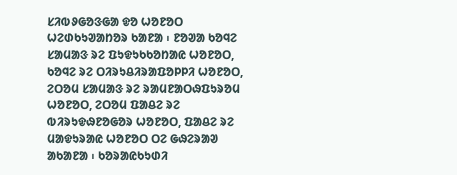ᱥᱤᱵᱽᱜᱚᱝᱜᱟ ᱫᱚ ᱦᱚᱱᱚᱛ ᱦᱮᱰᱠᱩᱣᱟᱴᱚᱨ ᱠᱟᱱᱟ ᱾ ᱱᱚᱣᱟ ᱠᱚᱧᱮ ᱥᱟᱢᱟᱝ ᱨᱮ ᱯᱩᱫᱩᱠᱠᱚᱴᱟᱭ ᱦᱚᱱᱚᱛ, ᱠᱚᱧᱮ ᱨᱮ ᱛᱤᱨᱩᱪᱤᱨᱟᱯᱚᱞᱞᱤ ᱦᱚᱱᱚᱛ, ᱮᱛᱚᱢ ᱥᱟᱢᱟᱝ ᱨᱮ ᱨᱟᱢᱱᱟᱛᱷᱯᱩᱨᱚᱢ ᱦᱚᱱᱚᱛ, ᱮᱛᱚᱢ ᱯᱟᱪᱮ ᱨᱮ ᱵᱤᱨᱩᱫᱷᱱᱚᱜᱚᱨ ᱦᱚᱱᱚᱛ, ᱯᱟᱪᱮ ᱨᱮ ᱢᱟᱫᱩᱨᱟᱭ ᱦᱚᱱᱚᱛ ᱛᱮ ᱜᱷᱮᱨᱟᱣ ᱟᱠᱟᱱᱟ ᱾ ᱠᱚᱨᱟᱭᱠᱩᱰᱤ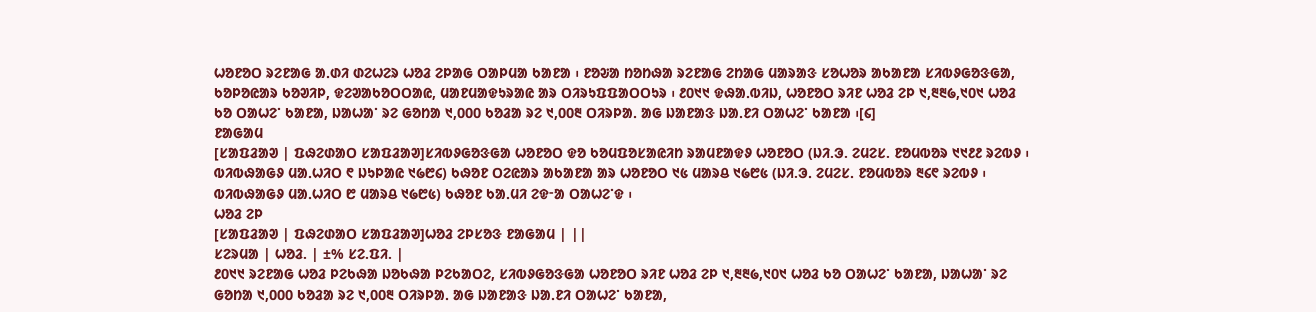ᱦᱚᱱᱚᱛ ᱨᱮᱱᱟᱜ ᱟᱹᱰᱤ ᱰᱮᱦᱮᱨ ᱦᱚᱲ ᱮᱞᱟᱜ ᱛᱟᱞᱢᱟ ᱠᱟᱱᱟ ᱾ ᱱᱚᱶᱟ ᱴᱚᱴᱷᱟ ᱨᱮᱱᱟᱜ ᱮᱴᱟᱜ ᱢᱟᱨᱟᱝ ᱥᱚᱦᱚᱨ ᱟᱠᱟᱱᱟ ᱥᱤᱵᱽᱜᱚᱝᱜᱟ, ᱠᱚᱞᱚᱭᱟᱨ ᱠᱚᱣᱤᱞ, ᱫᱮᱣᱟᱠᱚᱛᱛᱟᱭ, ᱢᱟᱱᱢᱟᱫᱩᱨᱟᱭ ᱟᱨ ᱛᱤᱨᱩᱯᱯᱟᱛᱛᱩᱨ ᱾ ᱒᱐᱑᱑ ᱫᱷᱟᱹᱵᱤᱡ, ᱦᱚᱱᱚᱛ ᱨᱤᱱ ᱦᱚᱲ ᱮᱞ ᱑,᱓᱓᱙,᱑᱐᱑ ᱦᱚᱲ ᱠᱚ ᱛᱟᱦᱮᱸ ᱠᱟᱱᱟ, ᱡᱟᱦᱟᱸ ᱨᱮ ᱜᱚᱴᱟ ᱑,᱐᱐᱐ ᱠᱚᱲᱟ ᱨᱮ ᱑,᱐᱐᱓ ᱛᱤᱨᱞᱟᱹ ᱟᱜ ᱡᱟᱱᱟᱝ ᱡᱟᱹᱱᱤ ᱛᱟᱦᱮᱸ ᱠᱟᱱᱟ ᱾[᱔]
ᱱᱟᱜᱟᱢ
[ᱥᱟᱯᱲᱟᱣ | ᱯᱷᱮᱰᱟᱛ ᱥᱟᱯᱲᱟᱣ]ᱥᱤᱵᱽᱜᱚᱝᱜᱟ ᱦᱚᱱᱚᱛ ᱫᱚ ᱠᱚᱢᱯᱚᱥᱟᱭᱤᱴ ᱨᱟᱢᱱᱟᱫᱽ ᱦᱚᱱᱚᱛ (ᱡᱤ.ᱳ. ᱮᱢᱮᱥ. ᱱᱚᱢᱵᱚᱨ ᱑᱑᱒᱒ ᱨᱮᱵᱽ ᱾ ᱵᱤᱵᱷᱟᱜᱽ ᱢᱟᱹᱦᱤᱛ ᱖ ᱡᱩᱞᱟᱭ ᱑᱙᱘᱔) ᱠᱷᱚᱱ ᱛᱮᱭᱟᱨ ᱟᱠᱟᱱᱟ ᱟᱨ ᱦᱚᱱᱚᱛ ᱑᱕ ᱢᱟᱨᱪ ᱑᱙᱘᱕ (ᱡᱤ.ᱳᱹ ᱮᱢᱮᱥᱹ ᱱᱚᱢᱵᱚᱨ ᱓᱔᱖ ᱨᱮᱵᱽ ᱾ ᱵᱤᱵᱷᱟᱜᱽ ᱢᱟᱹᱦᱤᱛ ᱘ ᱢᱟᱨᱪ ᱑᱙᱘᱕) ᱠᱷᱚᱱ ᱠᱟᱹᱢᱤ ᱮᱫᱼᱟ ᱛᱟᱦᱮᱸᱫ ᱾
ᱦᱚᱲ ᱮᱞ
[ᱥᱟᱯᱲᱟᱣ | ᱯᱷᱮᱰᱟᱛ ᱥᱟᱯᱲᱟᱣ]ᱦᱚᱲ ᱮᱞᱥᱚᱝ ᱱᱟᱜᱟᱢ | ||
ᱥᱮᱨᱢᱟ | ᱦᱚᱲ. | ±% ᱥᱮ.ᱯᱤ. |
᱒᱐᱑᱑ ᱨᱮᱱᱟᱜ ᱦᱚᱲ ᱞᱮᱠᱷᱟ ᱡᱚᱠᱷᱟ ᱞᱮᱠᱟᱛᱮ, ᱥᱤᱵᱽᱜᱚᱝᱜᱟ ᱦᱚᱱᱚᱛ ᱨᱤᱱ ᱦᱚᱲ ᱮᱞ ᱑,᱓᱓᱙,᱑᱐᱑ ᱦᱚᱲ ᱠᱚ ᱛᱟᱦᱮᱸ ᱠᱟᱱᱟ, ᱡᱟᱦᱟᱸ ᱨᱮ ᱜᱚᱴᱟ ᱑,᱐᱐᱐ ᱠᱚᱲᱟ ᱨᱮ ᱑,᱐᱐᱓ ᱛᱤᱨᱞᱟᱹ ᱟᱜ ᱡᱟᱱᱟᱝ ᱡᱟᱹᱱᱤ ᱛᱟᱦᱮᱸ ᱠᱟᱱᱟ,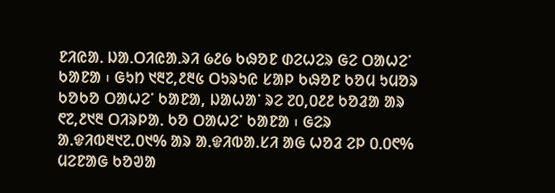ᱱᱤᱭᱟᱹ ᱡᱟᱹᱛᱤᱭᱟᱹᱨᱤ ᱙᱒᱙ ᱠᱷᱚᱱ ᱰᱮᱦᱮᱨ ᱜᱮ ᱛᱟᱦᱮᱸ ᱠᱟᱱᱟ ᱾ ᱜᱩᱴ ᱑᱓᱗,᱒᱓᱕ ᱛᱩᱨᱩᱭ ᱥᱟᱞ ᱠᱷᱚᱱ ᱠᱚᱢ ᱩᱢᱚᱨ ᱠᱚᱠᱚ ᱛᱟᱦᱮᱸ ᱠᱟᱱᱟ, ᱡᱟᱦᱟᱸ ᱨᱮ ᱗᱐,᱐᱒᱒ ᱠᱚᱲᱟ ᱟᱨ ᱖᱗,᱒᱑᱓ ᱛᱤᱨᱞᱟᱹ ᱠᱚ ᱛᱟᱦᱮᱸ ᱠᱟᱱᱟ ᱾ ᱜᱮᱨ ᱟᱹᱫᱤᱵ᱓᱑᱗.᱐᱑% ᱟᱨ ᱟᱹᱫᱤᱵᱟᱹᱥᱤ ᱟᱜ ᱦᱚᱲ ᱮᱞ ᱐ᱹ᱐᱖% ᱢᱮᱱᱟᱜ ᱠᱚᱣᱟ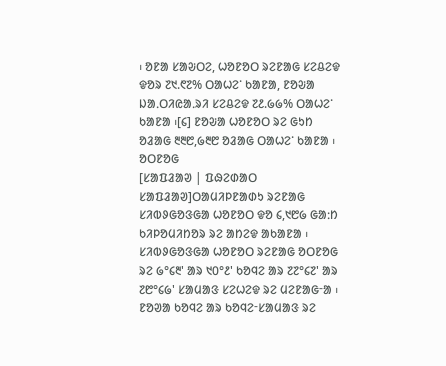᱾ ᱚᱱᱟ ᱥᱟᱶᱛᱮ, ᱦᱚᱱᱚᱛ ᱨᱮᱱᱟᱜ ᱥᱮᱪᱮᱫ ᱫᱚᱨ ᱗᱑.᱖᱗% ᱛᱟᱦᱮᱸ ᱠᱟᱱᱟ, ᱱᱚᱶᱟ ᱡᱟᱹᱛᱤᱭᱟᱹᱨᱤ ᱥᱮᱪᱮᱫ ᱗᱒.᱙᱙% ᱛᱟᱦᱮᱸ ᱠᱟᱱᱟ ᱾[᱔] ᱱᱚᱶᱟ ᱦᱚᱱᱚᱛ ᱨᱮ ᱜᱩᱴ ᱚᱲᱟᱜ ᱓᱓᱘,᱙᱓᱘ ᱚᱲᱟᱜ ᱛᱟᱦᱮᱸ ᱠᱟᱱᱟ ᱾
ᱚᱛᱱᱚᱜ
[ᱥᱟᱯᱲᱟᱣ | ᱯᱷᱮᱰᱟᱛ ᱥᱟᱯᱲᱟᱣ]ᱛᱟᱢᱤᱞᱱᱟᱰᱩ ᱨᱮᱱᱟᱜ ᱥᱤᱵᱽᱜᱚᱝᱜᱟ ᱦᱚᱱᱚᱛ ᱫᱚ ᱔,᱑᱘᱙ ᱜᱟᱺᱴ ᱠᱤᱞᱚᱢᱤᱴᱚᱨ ᱨᱮ ᱟᱴᱮᱫ ᱟᱠᱟᱱᱟ ᱾ ᱥᱤᱵᱽᱜᱚᱝᱜᱟ ᱦᱚᱱᱚᱛ ᱨᱮᱱᱟᱜ ᱚᱛᱱᱚᱜ ᱨᱮ ᱙°᱔᱓' ᱟᱨ ᱑᱐°᱒' ᱠᱚᱧᱮ ᱟᱨ ᱗᱗°᱔᱗' ᱟᱨ ᱗᱘°᱔᱙' ᱥᱟᱢᱟᱝ ᱥᱮᱦᱮᱫ ᱨᱮ ᱢᱮᱱᱟᱜᱼᱟ ᱾ ᱱᱚᱣᱟ ᱠᱚᱧᱮ ᱟᱨ ᱠᱚᱧᱮᱼᱥᱟᱢᱟᱝ ᱨᱮ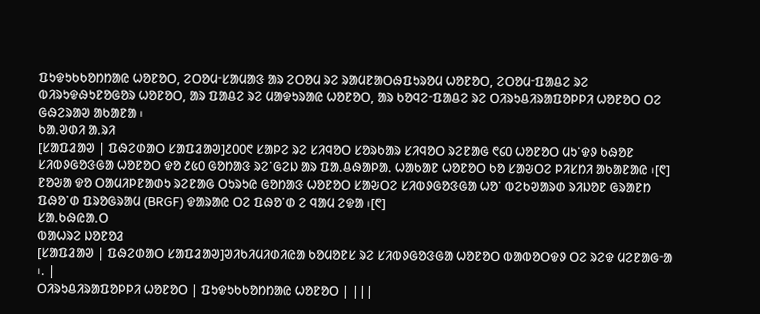ᱯᱩᱫᱩᱠᱠᱚᱴᱴᱟᱭ ᱦᱚᱱᱚᱛ, ᱮᱛᱚᱢᱼᱥᱟᱢᱟᱝ ᱟᱨ ᱮᱛᱚᱢ ᱨᱮ ᱨᱟᱢᱱᱟᱛᱷᱯᱩᱨᱚᱢ ᱦᱚᱱᱚᱛ, ᱮᱛᱚᱢᱼᱯᱟᱪᱮ ᱨᱮ ᱵᱤᱨᱩᱫᱷᱩᱱᱚᱜᱚᱨ ᱦᱚᱱᱚᱛ, ᱟᱨ ᱯᱟᱪᱮ ᱨᱮ ᱢᱟᱫᱩᱨᱟᱭ ᱦᱚᱱᱚᱛ, ᱟᱨ ᱠᱚᱧᱮᱼᱯᱟᱪᱮ ᱨᱮ ᱛᱤᱨᱩᱪᱤᱨᱟᱯᱚᱞᱞᱤ ᱦᱚᱱᱚᱛ ᱛᱮ ᱜᱷᱮᱨᱟᱣ ᱟᱠᱟᱱᱟ ᱾
ᱠᱟᱹᱣᱰᱤ ᱟᱹᱨᱤ
[ᱥᱟᱯᱲᱟᱣ | ᱯᱷᱮᱰᱟᱛ ᱥᱟᱯᱲᱟᱣ]᱒᱐᱐᱖ ᱥᱟᱞᱮ ᱨᱮ ᱥᱤᱧᱚᱛ ᱥᱚᱨᱠᱟᱨ ᱥᱤᱧᱚᱛ ᱨᱮᱱᱟᱜ ᱖᱔᱐ ᱦᱚᱱᱚᱛ ᱢᱩᱸᱫᱽ ᱠᱷᱚᱱ ᱥᱤᱵᱽᱜᱚᱝᱜᱟ ᱦᱚᱱᱚᱛ ᱫᱚ ᱒᱕᱐ ᱜᱚᱴᱟᱝ ᱨᱮᱸᱜᱮᱡ ᱟᱨ ᱯᱟᱹᱪᱷᱟᱞᱟᱹ ᱦᱟᱠᱟᱱ ᱦᱚᱱᱚᱛ ᱠᱚ ᱥᱟᱶᱛᱮ ᱞᱤᱥᱴᱤ ᱟᱠᱟᱱᱟᱭ ᱾[᱖] ᱱᱚᱶᱟ ᱫᱚ ᱛᱟᱢᱤᱞᱱᱟᱰᱩ ᱨᱮᱱᱟᱜ ᱛᱩᱨᱩᱭ ᱜᱚᱴᱟᱝ ᱦᱚᱱᱚᱛ ᱥᱟᱶᱛᱮ ᱥᱤᱵᱽᱜᱚᱝᱜᱟ ᱦᱚᱸ ᱵᱮᱠᱣᱟᱨᱰ ᱨᱤᱡᱚᱱ ᱜᱨᱟᱱᱴ ᱯᱷᱚᱸᱰ ᱯᱨᱚᱜᱨᱟᱢ (BRGF) ᱫᱟᱨᱟᱭ ᱛᱮ ᱯᱷᱚᱸᱰ ᱮ ᱧᱟᱢ ᱮᱫᱟ ᱾[᱖]
ᱥᱟᱹᱠᱷᱭᱟᱹᱛ
ᱵᱟᱦᱨᱮ ᱡᱚᱱᱚᱲ
[ᱥᱟᱯᱲᱟᱣ | ᱯᱷᱮᱰᱟᱛ ᱥᱟᱯᱲᱟᱣ]ᱣᱤᱠᱤᱢᱤᱰᱤᱭᱟ ᱠᱚᱢᱚᱱᱥ ᱨᱮ ᱥᱤᱵᱽᱜᱚᱝᱜᱟ ᱦᱚᱱᱚᱛ ᱵᱟᱵᱚᱛᱫᱽ ᱛᱮ ᱨᱮᱫ ᱢᱮᱱᱟᱜᱼᱟ ᱾. |
ᱛᱤᱨᱩᱪᱤᱨᱟᱯᱚᱞᱞᱤ ᱦᱚᱱᱚᱛ | ᱯᱩᱫᱩᱠᱠᱚᱴᱴᱟᱭ ᱦᱚᱱᱚᱛ | |||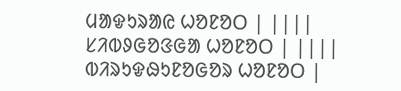ᱢᱟᱫᱩᱨᱟᱭ ᱦᱚᱱᱚᱛ | ||||
ᱥᱤᱵᱽᱜᱚᱝᱜᱟ ᱦᱚᱱᱚᱛ | ||||
ᱵᱤᱨᱩᱫᱷᱩᱱᱚᱜᱚᱨ ᱦᱚᱱᱚᱛ |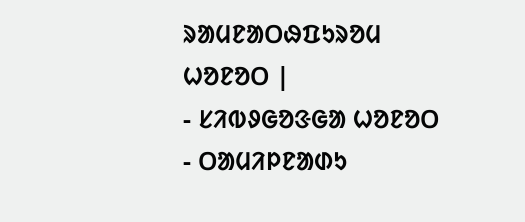ᱨᱟᱢᱱᱟᱛᱷᱯᱩᱨᱚᱢ ᱦᱚᱱᱚᱛ |
- ᱥᱤᱵᱽᱜᱚᱝᱜᱟ ᱦᱚᱱᱚᱛ
- ᱛᱟᱢᱤᱞᱱᱟᱰᱩ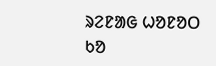ᱨᱮᱱᱟᱜ ᱦᱚᱱᱚᱛ ᱠᱚ